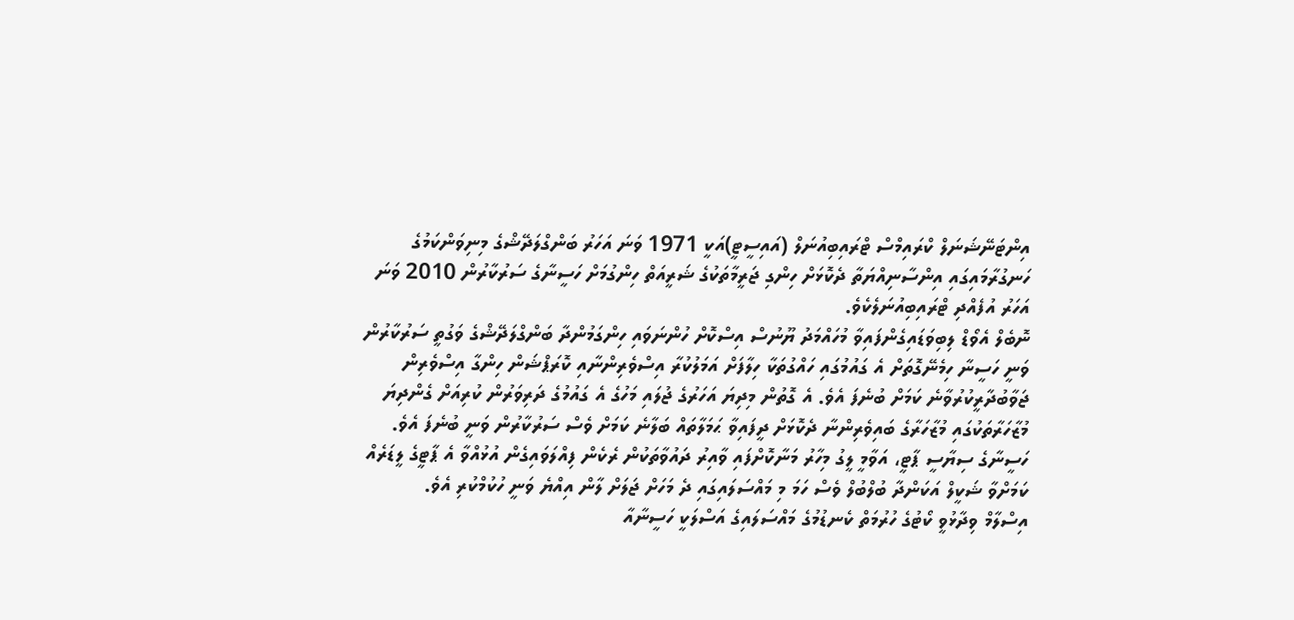އިންޓަނޭޝަނަލް ކްރައިމްސް ޓްރައިބިއުނަލް (އައިސީޓީ)އަކީ 1971 ވަނަ އަހަރު ބަންގްލަދޭޝްގެ މިނިވަންކަމުގެ ހަނގުރާމައިގައި އިންސާނިއްޔަތާ ދެކޮޅަށް ހިންގި ޖަރީމާތަކުގެ ޝަރީއަތް ހިންގުމަށް ހަސީނާގެ ސަރުކާރުން 2010 ވަނަ އަހަރު އުފެއްދި ޓްރައިބިއުނަލެކެވެ.
ނޮބެލް އެވޯޑް ލިބިވަޑައިގެންފައިވާ މުހައްމަދު ޔޫނުސް އިސްކޮށް ހުންނަވައި ހިންގަމުންދާ ބަންގްލަދޭޝްގެ ވަގުތީ ސަރުކާރުން ވަނީ ހަސީނާ ހިމެނޭގޮތަށް އެ ގައުމުގައި ހައްގުތަކާ ހިލާފަށް އަމަލުކުރާ އިސްވެރިންނާއި ކޮރަޕްޝަން ހިންގާ އިސްވެރިން ޖަވާބުދާރީކުރުވާނެ ކަމަށް ބުނެފަ އެވެ. އެ ގޮތުން މިދިޔަ އަހަރުގެ ޖުލައި މަހުގެ އެ ގައުމުގެ ދަރިވަރުން ކުރިއަށް ގެންދިޔަ މުޒާހަރާތަކުގައި މުޒާހަރާގެ ބައިވެރިންނާ ދެކޮޅަށް ދީފައިވާ ޙަމަލާތައް ބަލާނެ ކަމަށް ވެސް ސަރުކާރުން ވަނީ ބުނެފަ އެވެ.
ހަސީނާގެ ސިޔާސީ ޕާޓީ، އަވާމީ ލީގު މިހާރު މަނާކޮށްފައި ވާއިރު ދައުވާތަކުން ރެކެން ފިއްލަވައިގެން އުޅުއްވާ އެ ޕާޓީގެ ލީޑަރެއް ކަމަށްވާ ޝަކީލް އަކަންދާ ބުލްބުލް ވެސް ހަމަ މި މައްސަލައިގައި ދެ މަހަށް ޖަލަށް ލާން އިއްޔެ ވަނީ ހުކުމްކުރި އެވެ.
އިސްލާމް ވިދާޅުވީ ކޯޓުގެ ހުރުމަތް ކެނޑުމުގެ މައްސަލައިގެ އަސްލަކީ ހަސީނާއާ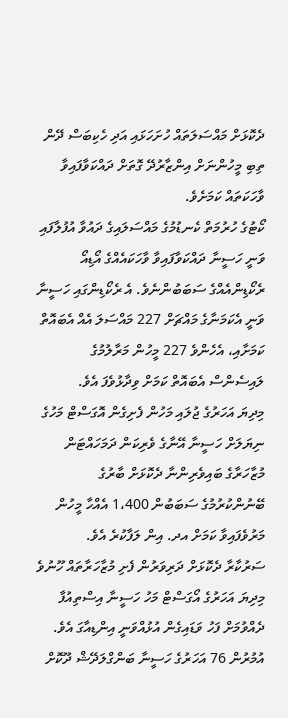ދެކޮޅަށް މައްސަލަތައް ހުށަހަޅައި އަދި ހެކިބަސް ދޭން ތިބި މީހުންނަށް އިންޒާރުދޭ ގޮތަށް ދައްކަވާފައިވާ ވާހަކަތައް ކަމަށެވެ.
ކޯޓުގެ ހުރުމަތް ކެނޑުމުގެ މައްސަލައިގެ ދައުވާ އުފުލާފައި ވަނީ ހަސީނާ ދައްކަވާފައިވާ ވާހަކައެއްގެ އޯޑިއޯ ރެކޯޑިންއެއްގެ ސަބަބުންނެވެ. އެ ރެކޯޑިންގައި ހަސީނާ ވަނީ އެކަމަނާގެ މައްޗަށް 227 މައްސަލަ އެއް އެބައޮތް ކަމަށާއި، އެހެންވެ 227 މީހުން މަރާލުމުގެ ލައިސެންސް އެބައޮތް ކަމަށް ވިދާޅުވެފަ އެވެ.
މިދިޔަ އަހަރުގެ ޖުލައި މަހުން ފެށިގެން އޮގަސްޓް މަހުގެ ނިޔަލަށް ހަސީނާ އޭނާގެ ވެރިކަން ދަމަހައްޓަން މުޒާހަރާގެ ބައިވެރިންނާ ދެކޮޅަށް ބާރުގެ ބޭނުންކުރުމުގެ ސަބަބުން 1،400 އެއްހާ މީހުން މަރުވެފައިވާ ކަމަށް އދ. އިން ލަފާކުރެ އެވެ.
ސަރުކާރާ ދެކޮޅަށް ދަރިވަރުން ފެށި މުޒާހަރާތައް ހޫނުވެ މިދިޔަ އަހަރުގެ އޯގަސްޓް މަހު ހަސީނާ އިސްތިއުފާ ދެއްވުމަށް ފަހު ވަޑައިގެން އުޅުއްވަނީ އިންޑިއާގަ އެވެ. އުމުރުން 76 އަހަރުގެ ހަސީނާ ބަންގްލަދޭޝް ދޫކޮށް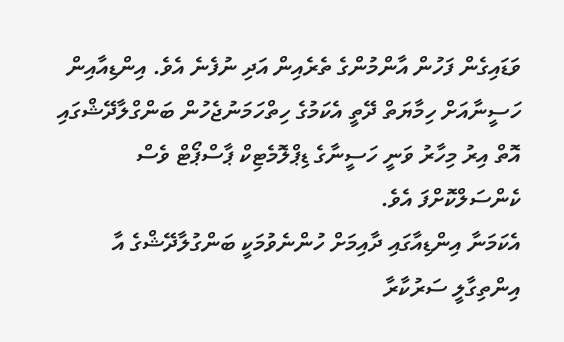ވަޑައިގެން ފަހުން އާންމުންގެ ތެރެއިން އަދި ނުފެނެ އެވެ. އިންޑިއާއިން ހަސީނާއަށް ހިމާޔަތް ދޭތީ އެކަމުގެ ހިތްހަމަނުޖެހުން ބަންގްލާދޭޝްގައި އޮތް އިރު މިހާރު ވަނީ ހަސީނާގެ ޑިޕްލޮމެޓިކް ޕާސްޕޯޓް ވެސް ކެންސަލްކޮށްފަ އެވެ.
އެކަމަނާ އިންޑިއާގައި ދާއިމަށް ހުންނެވުމަކީ ބަންގުލާދޭޝްގެ އާ އިންތިގާލީ ސަރުކާރާ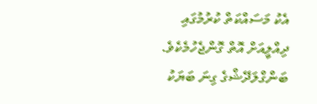އެކު މަސައްކަތް ކުރުމުގައި ދިއްލީއަށް އޮތް ގޮންޖެހުމެކެވެ. ބަންގްލަދޭޝްގެ ގިނަ ބަޔަކު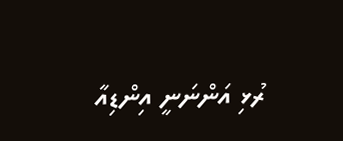ރުޅި އަންނަނީ އިންޑިއާ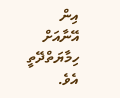އިން އޭނާއަށް ހިމާޔަތްދޭތީ އެވެ.